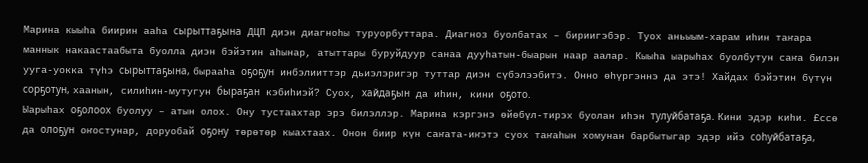Марина кыыһа биирин ааһа сырыттаҕына ДЦП диэн диагноһы туруорбуттара. Диагноз буолбатах – бириигэбэр. Туох аньыым-харам иһин таҥара маннык накаастаабыта буолла диэн бэйэтин аһынар, атыттары буруйдуур санаа дууһатын-быарын наар аалар. Кыыһа ыарыһах буолбутун саҥа билэн ууга-уокка түһэ сырыттаҕына, бырааһа оҕоҕун инбэлииттэр дьиэлэригэр туттар диэн сүбэлээбитэ. Онно өһүргэннэ да этэ! Хайдах бэйэтин бүтүн сорҕотун, хаанын, силиһин-мутугун быраҕан кэбиһиэй? Суох, хайдаҕын да иһин, кини оҕото.
Ыарыһах оҕолоох буолуу – атын олох. Ону тустаахтар эрэ билэллэр. Марина кэргэнэ өйөбүл-тирэх буолан иһэн тулуйбатаҕа. Кини эдэр киһи. £ссө да олоҕун оҥостунар, доруобай оҕону төрөтөр кыахтаах. Онон биир күн саҥата-иҥэтэ суох таҥаһын хомунан барбытыгар эдэр ийэ соһуйбатаҕа,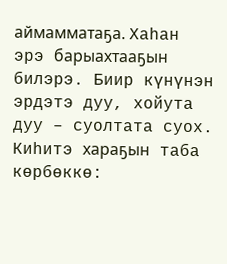аймамматаҕа. Хаһан эрэ барыахтааҕын билэрэ. Биир күнүнэн эрдэтэ дуу, хойута дуу – суолтата суох. Киһитэ хараҕын таба көрбөккө: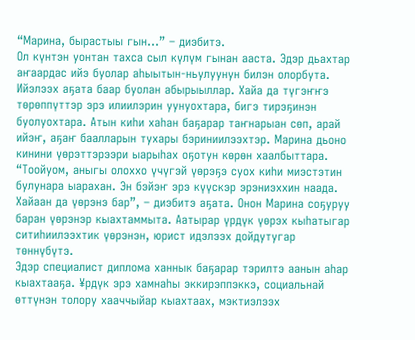“Марина, бырастыы гын…” – диэбитэ.
Ол күнтэн уонтан тахса сыл күлүм гынан ааста. Эдэр дьахтар аҥаардас ийэ буолар аһыытын-ньулуунун билэн олорбута. Ийэлээх аҕата баар буолан абырыыллар. Хайа да түгэҥҥэ төрөппүттэр эрэ илиилэрин уунуохтара, бигэ тирэҕинэн буолуохтара. Атын киһи хаһан баҕарар таҥнарыан сөп, арай ийэҥ, аҕаҥ баалларын тухары бэриниилээхтэр. Марина дьоно кинини үөрэттэрээри ыарыһах оҕотун көрөн хаалбыттара. “Тоойуом, аныгы олоххо үчүгэй үөрэҕэ суох киһи миэстэтин булунара ыарахан. Эн бэйэҥ эрэ күүскэр эрэниэххин наада. Хайаан да үөрэнэ бар”, – диэбитэ аҕата. Онон Марина соҕуруу баран үөрэнэр кыахтаммыта. Аатырар үрдүк үөрэх кыһатыгар ситиһиилээхтик үөрэнэн, юрист идэлээх дойдутугар төннүбүтэ.
Эдэр специалист диплома ханнык баҕарар тэрилтэ аанын аһар кыахтааҕа. ¥рдүк эрэ хамнаһы эккирэппэккэ, социальнай өттүнэн толору хааччыйар кыахтаах, мэктиэлээх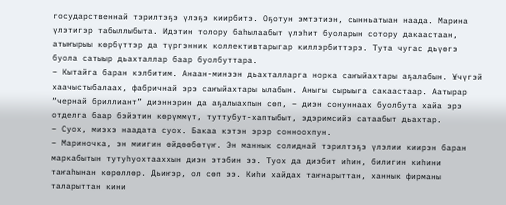государственнай тэрилтэҕэ үлэҕэ киирбитэ. Оҕотун эмтэтиэн, сынньатыан наада. Марина үлэтигэр табыллыбыта. Идэтин толору баһылаабыт үлэһит буоларын сотору дакаастаан, атыҥырыы көрбүттэр да түргэнник коллективтарыгар киллэрбиттэрэ. Тута чугас дьүөгэ буола сатыыр дьахталлар баар буолбуттара.
– Кытайга баран кэлбитим. Анаан-минээн дьахталларга норка саҥыйахтары аҕалабын. ¥чүгэй хаачыстыбалаах, фабричнай эрэ саҥыйахтары ылабын. Аныгы сырыыга сакаастаар. Аатырар “чернай бриллиант” диэннэрин да аҕалыахпын сөп, – диэн сонуннаах буолбута хайа эрэ отделга баар бэйэтин көрүммүт, туттубут-хаптыбыт, эдэримсийэ сатаабыт дьахтар.
– Суох, миэхэ наадата суох. Бакаа кэтэн эрэр сонноохпун.
– Мариночка, эн миигин өйдөөбөтүҥ. Эн маннык солиднай тэрилтэҕэ үлэлии киирэн баран маркабытын тутуһуохтааххын диэн этэбин ээ. Туох да диэбит иһин, билигин киһини таҥаһынан көрөллөр. Дьиҥэр, ол сөп ээ. Киһи хайдах таҥнарыттан, ханнык фирманы таларыттан кини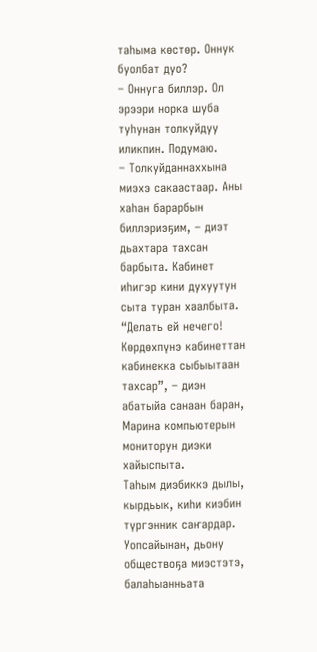таһыма көстөр. Оннук буолбат дуо?
– Оннуга биллэр. Ол эрээри норка шуба туһунан толкуйдуу иликпин. Подумаю.
– Толкуйданнаххына миэхэ сакаастаар. Аны хаһан барарбын биллэриэҕим, – диэт дьахтара тахсан барбыта. Кабинет иһигэр кини духуутун сыта туран хаалбыта.
“Делать ей нечего! Көрдөхпүнэ кабинеттан кабинекка сыбыытаан тахсар”, – диэн абатыйа санаан баран, Марина компьютерын мониторун диэки хайыспыта.
Таһым диэбиккэ дылы, кырдьык, киһи киэбин түргэнник саҥардар. Уопсайынан, дьону обществоҕа миэстэтэ, балаһыанньата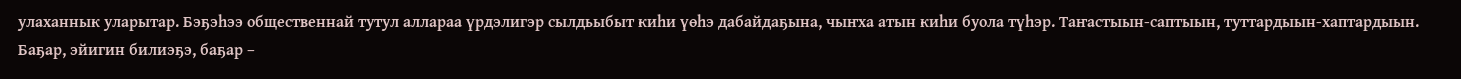улаханнык уларытар. Бэҕэһээ общественнай тутул аллараа үрдэлигэр сылдьыбыт киһи үөһэ дабайдаҕына, чыҥха атын киһи буола түһэр. Таҥастыын-саптыын, туттардыын-хаптардыын. Баҕар, эйигин билиэҕэ, баҕар –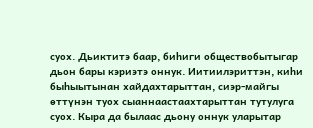суох. Дьиктитэ баар, биһиги обществобытыгар дьон бары кэриэтэ оннук. Иитиилэриттэн, киһи быһыытынан хайдахтарыттан, сиэр-майгы өттүнэн туох сыаннаастаахтарыттан тутулуга суох. Кыра да былаас дьону оннук уларытар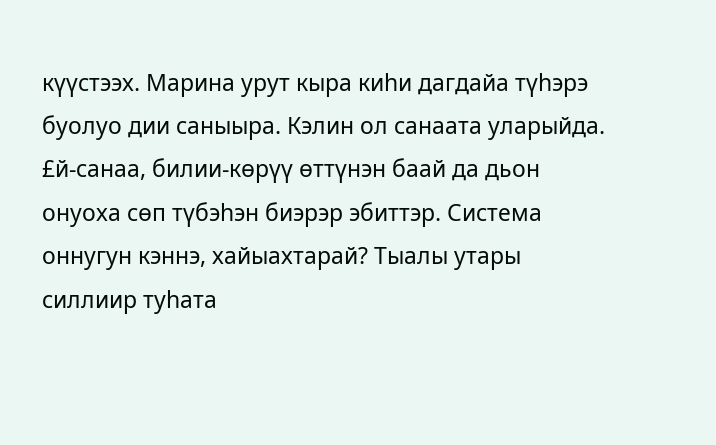күүстээх. Марина урут кыра киһи дагдайа түһэрэ буолуо дии саныыра. Кэлин ол санаата уларыйда. £й-санаа, билии-көрүү өттүнэн баай да дьон онуоха сөп түбэһэн биэрэр эбиттэр. Система оннугун кэннэ, хайыахтарай? Тыалы утары силлиир туһата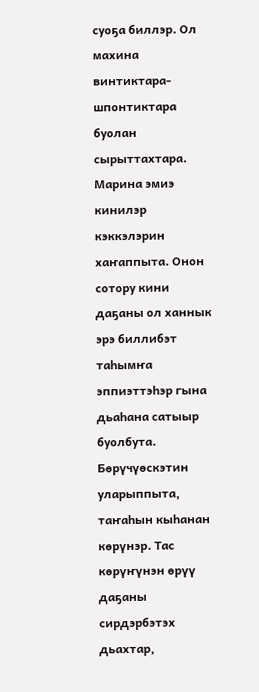суоҕа биллэр. Ол махина винтиктара-шпонтиктара буолан сырыттахтара. Марина эмиэ кинилэр кэккэлэрин хаҥаппыта. Онон сотору кини даҕаны ол ханнык эрэ биллибэт таһымҥа эппиэттэһэр гына дьаһана сатыыр буолбута. Бөрүчүөскэтин уларыппыта, таҥаһын кыһанан көрүнэр. Тас көрүҥүнэн өрүү даҕаны сирдэрбэтэх дьахтар,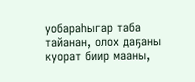уобараһыгар таба тайанан, олох даҕаны куорат биир мааны,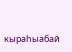кыраһыабай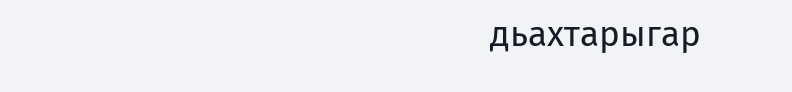дьахтарыгар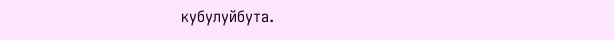кубулуйбута.